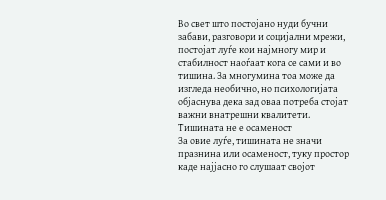Во свет што постојано нуди бучни забави, разговори и социјални мрежи, постојат луѓе кои најмногу мир и стабилност наоѓаат кога се сами и во тишина. За многумина тоа може да изгледа необично, но психологијата објаснува дека зад оваа потреба стојат важни внатрешни квалитети.
Тишината не е осаменост
За овие луѓе, тишината не значи празнина или осаменост, туку простор каде најјасно го слушаат својот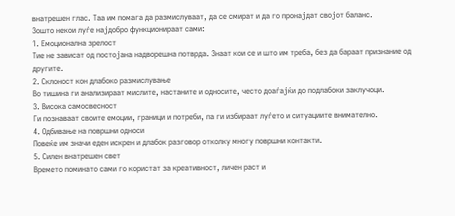внатрешен глас. Таа им помага да размислуваат, да се смират и да го пронајдат својот баланс.
Зошто некои луѓе најдобро функционираат сами:
1. Емоционална зрелост
Тие не зависат од постојана надворешна потврда. Знаат кои се и што им треба, без да бараат признание од другите.
2. Склоност кон длабоко размислување
Во тишина ги анализираат мислите, настаните и односите, често доаѓајќи до подлабоки заклучоци.
3. Висока самосвесност
Ги познаваат своите емоции, граници и потреби, па ги избираат луѓето и ситуациите внимателно.
4. Одбивање на површни односи
Повеќе им значи еден искрен и длабок разговор отколку многу површни контакти.
5. Силен внатрешен свет
Времето поминато сами го користат за креативност, личен раст и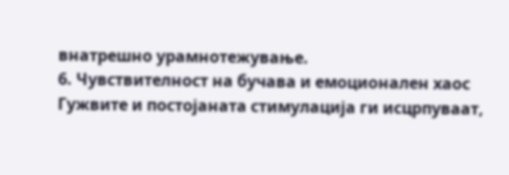внатрешно урамнотежување.
6. Чувствителност на бучава и емоционален хаос
Гужвите и постојаната стимулација ги исцрпуваат,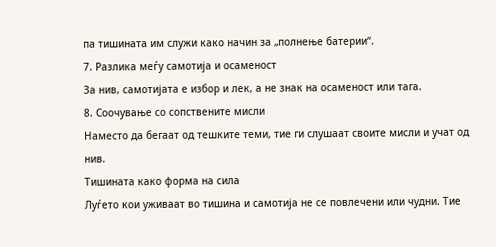па тишината им служи како начин за „полнење батерии“.
7. Разлика меѓу самотија и осаменост
За нив, самотијата е избор и лек, а не знак на осаменост или тага.
8. Соочување со сопствените мисли
Наместо да бегаат од тешките теми, тие ги слушаат своите мисли и учат од нив.
Тишината како форма на сила
Луѓето кои уживаат во тишина и самотија не се повлечени или чудни. Тие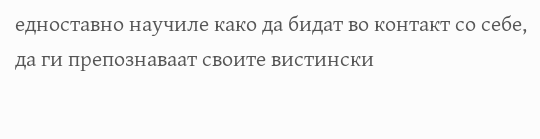едноставно научиле како да бидат во контакт со себе, да ги препознаваат своите вистински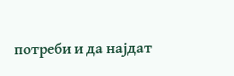потреби и да најдат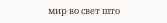мир во свет што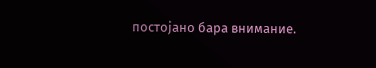постојано бара внимание.